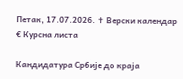Петак, 17.07.2026. ✝ Верски календар € Курсна листа

Кандидатура Србије до краја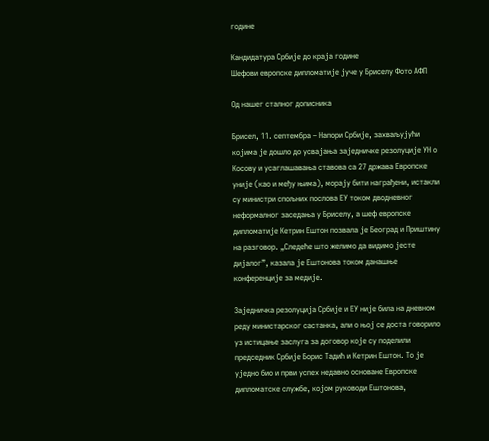године

Кандидатура Србије до краја године
Шефови европске дипломатије јуче у Бриселу Фото АФП

Од нашег сталног дописника

Брисел, 11. септембра – Напори Србије, захваљујући којима је дошло до усвајања заједничке резолуције УН о Косову и усаглашавања ставова са 27 држава Европске уније (као и међу њима), морају бити награђени, истакли су министри спољних послова ЕУ током дводневног неформалног заседања у Бриселу, а шеф европске дипломатије Кетрин Ештон позвала је Београд и Приштину на разговор. „Следеће што желимо да видимо јесте дијалог”, казала је Ештонова током данашње конференције за медије.

Заједничка резолуција Србије и ЕУ није била на дневном реду министарског састанка, али о њој се доста говорило уз истицање заслуга за договор које су поделили председник Србије Борис Тадић и Кетрин Ештон. То је уједно био и први успех недавно основане Европске дипломатске службе, којом руководи Ештонова,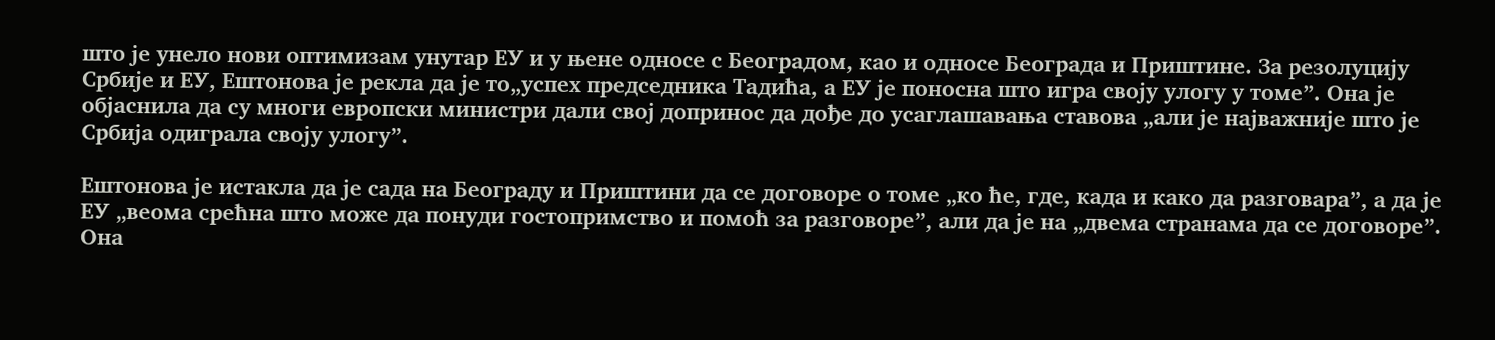што је унело нови оптимизам унутар ЕУ и у њене односе с Београдом, као и односе Београда и Приштине. За резолуцију Србије и ЕУ, Ештонова је рекла да је то„успех председника Тадића, а ЕУ је поносна што игра своју улогу у томе”. Она је објаснила да су многи европски министри дали свој допринос да дође до усаглашавања ставова „али је најважније што је Србија одиграла своју улогу”.

Ештонова је истакла да је сада на Београду и Приштини да се договоре о томе „ко ће, где, када и како да разговара”, а да је ЕУ „веома срећна што може да понуди гостопримство и помоћ за разговоре”, али да је на „двема странама да се договоре”. Она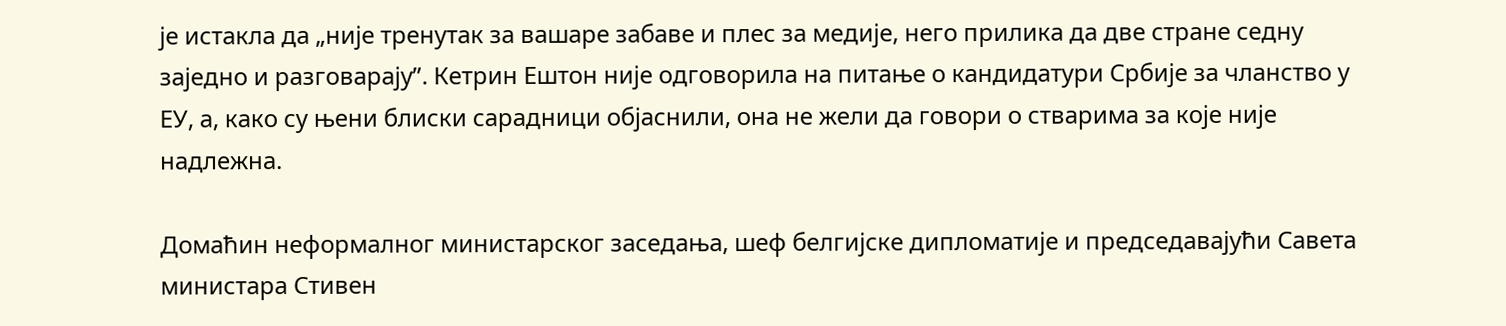је истакла да „није тренутак за вашаре забаве и плес за медије, него прилика да две стране седну заједно и разговарају”. Кетрин Ештон није одговорила на питање о кандидатури Србије за чланство у ЕУ, а, како су њени блиски сарадници објаснили, она не жели да говори о стварима за које није надлежна.

Домаћин неформалног министарског заседања, шеф белгијске дипломатије и председавајући Савета министара Стивен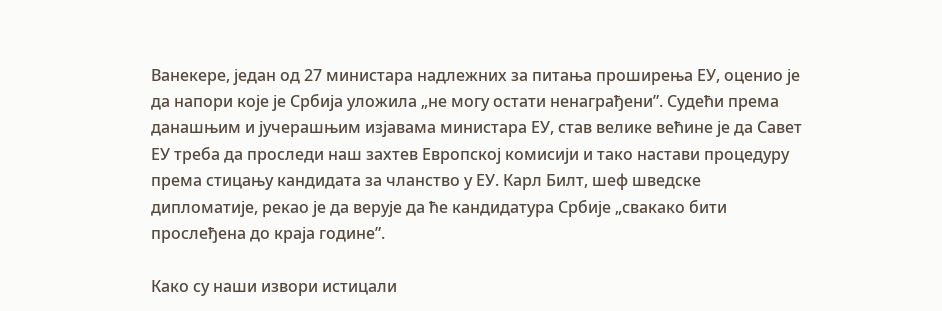Ванекере, један од 27 министара надлежних за питања проширења ЕУ, оценио је да напори које је Србија уложила „не могу остати ненаграђени”. Судећи према данашњим и јучерашњим изјавама министара ЕУ, став велике већине је да Савет ЕУ треба да проследи наш захтев Европској комисији и тако настави процедуру према стицању кандидата за чланство у ЕУ. Карл Билт, шеф шведске дипломатије, рекао је да верује да ће кандидатура Србије „свакако бити прослеђена до краја године”.

Како су наши извори истицали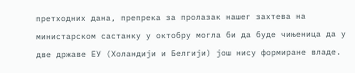претходних дана, препрека за пролазак нашег захтева на министарском састанку у октобру могла би да буде чињеница да у две државе ЕУ (Холандији и Белгији) још нису формиране владе.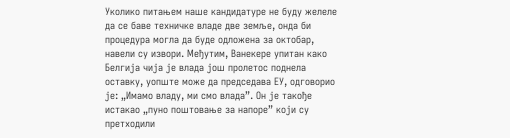Уколико питањем наше кандидатуре не буду желеле да се баве техничке владе две земље, онда би процедура могла да буде одложена за октобар, навели су извори. Међутим, Ванекере упитан како Белгија чија је влада још пролетос поднела оставку, уопште може да председава ЕУ, одговорио је: „Имамо владу, ми смо влада”. Он је такође истакао „пуно поштовање за напоре” који су претходили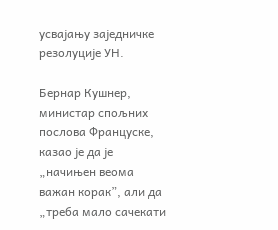усвајању заједничке резолуције УН.

Бернар Кушнер, министар спољних послова Француске, казао је да је „начињен веома важан корак”, али да „треба мало сачекати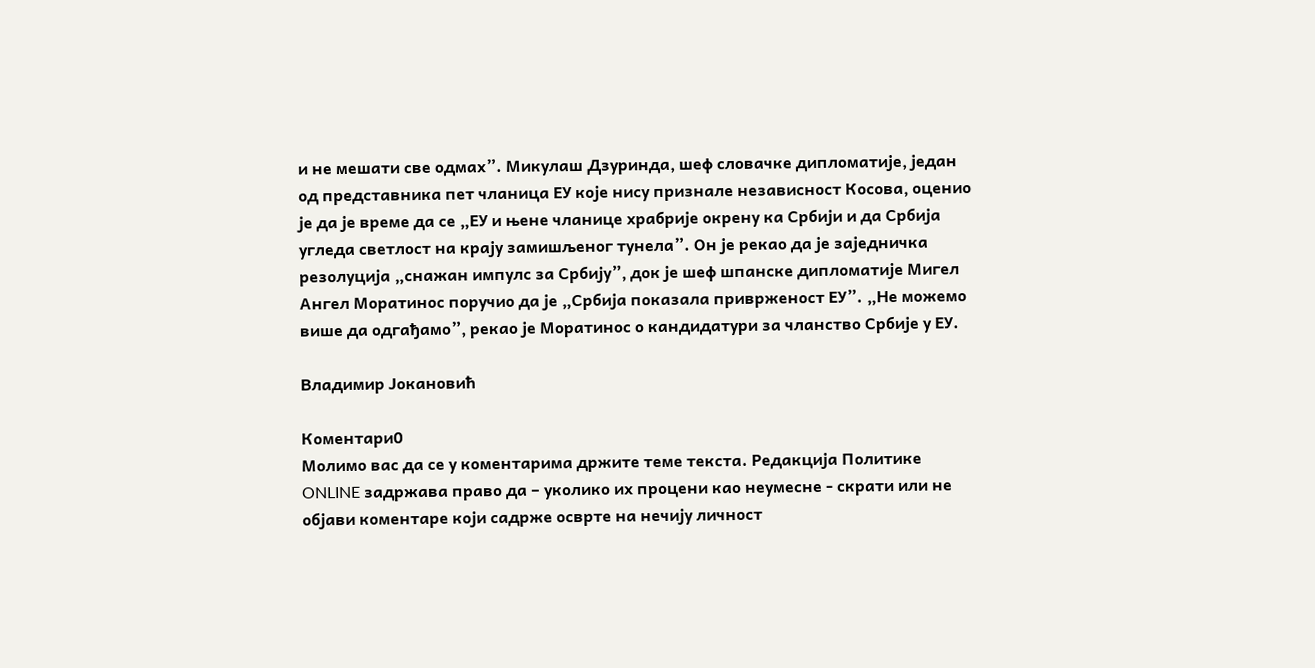и не мешати све одмах”. Микулаш Дзуринда, шеф словачке дипломатије, један од представника пет чланица ЕУ које нису признале независност Косова, оценио је да је време да се „ЕУ и њене чланице храбрије окрену ка Србији и да Србија угледа светлост на крају замишљеног тунела”. Он је рекао да је заједничка резолуција „снажан импулс за Србију”, док је шеф шпанске дипломатије Мигел Ангел Моратинос поручио да је „Србија показала приврженост ЕУ”. „Не можемо више да одгађамо”, рекао је Моратинос о кандидатури за чланство Србије у ЕУ.

Владимир Јокановић

Коментари0
Молимо вас да се у коментарима држите теме текста. Редакција Политике ONLINE задржава право да – уколико их процени као неумесне - скрати или не објави коментаре који садрже осврте на нечију личност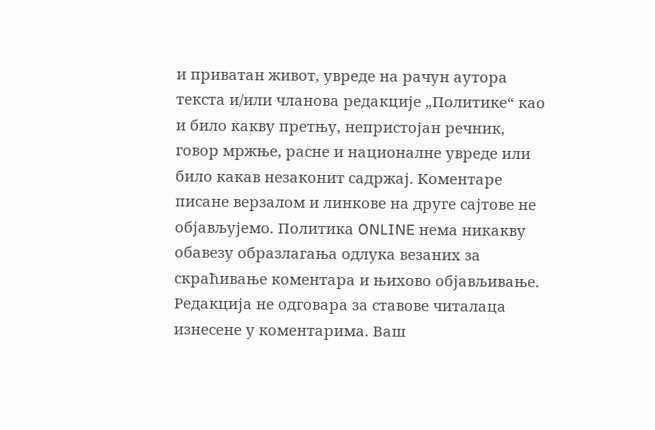и приватан живот, увреде на рачун аутора текста и/или чланова редакције „Политике“ као и било какву претњу, непристојан речник, говор мржње, расне и националне увреде или било какав незаконит садржај. Коментаре писане верзалом и линкове на друге сајтове не објављујемо. Политика ONLINE нема никакву обавезу образлагања одлука везаних за скраћивање коментара и њихово објављивање. Редакција не одговара за ставове читалаца изнесене у коментарима. Ваш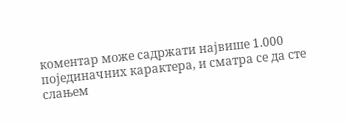коментар може садржати највише 1.000 појединачних карактера, и сматра се да сте слањем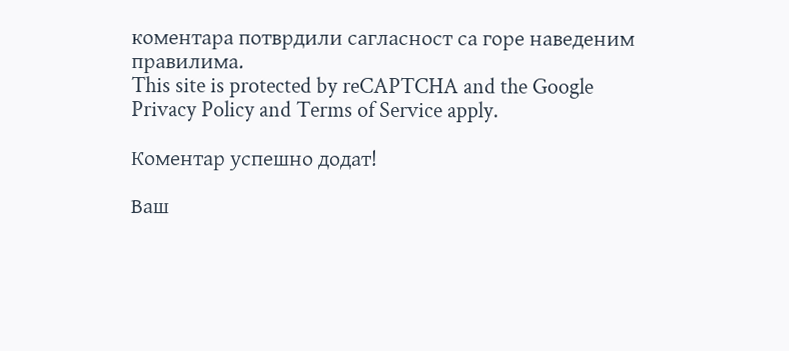коментара потврдили сагласност са горе наведеним правилима.
This site is protected by reCAPTCHA and the Google Privacy Policy and Terms of Service apply.

Комeнтар успeшно додат!

Ваш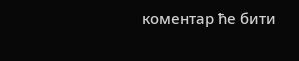комeнтар ћe бити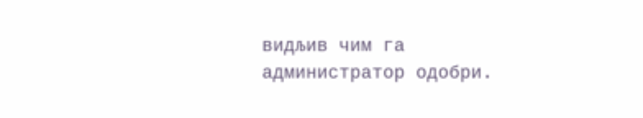видљив чим га администратор одобри.